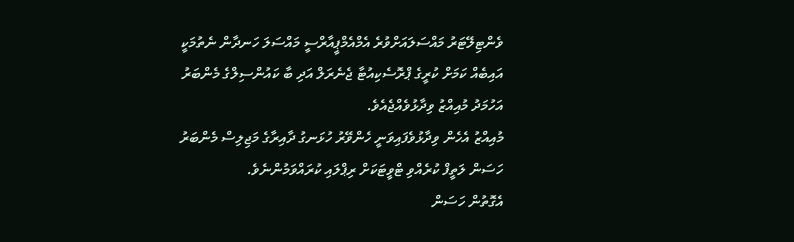ވެންޓިލޭޓަރު މައްސަލައަށްވުރެ އެމްއެމްޕީއާރްސީ މައްސަލަ ހަނދާން ނެތުމަކީ އައިބެއް ކަމަށް ކުރީގެ ޕްރޮސެކިއުޓާ ޖެނެރަލް އަދި ބާ ކައުންސިލްގެ މެންބަރު އަހުމަދު މުއިއްޒު ވިދާޅުވެއްޖެއެވެ.
މުއިއްޒު އެހެން ވިދާޅުވެފައިވަނީ ހެންވޭރު ހުޅަނގު ދާއިރާގެ މަޖިލިސް މެންބަރު ހަސަން ލަތީފް ކުރެއްވި ޓްވީޓަކަށް ރިޕްލައި ކުރައްވަމުންނެވެ.
އެގޮތުން ހަސަން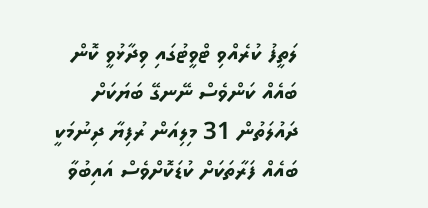ލަތީފު ކުރެއްވި ޓްވީޓުގައި ވިދާޅުވީ ކޮން ބައެއް ކަންވެސް ނޭނގޭ ބަޔަކަށް ދައުލަތުން 31 މިލިއަން ރުފިޔާ ދިނުމަކީ ބައެއް ފަރާތަކަށް ކުޑަކޮށްވެސް އައިބުވާ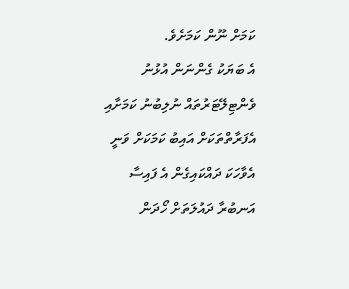ކަމަށް ނޫން ކަމަށެވެ.
އެ ބަޔަކު ގެންނަން އުޅުނު ވެންޓިލޭޓަރުތައް ނުލިބުނު ކަމަށާއި އެފަރާތްތަކަށް އައިބު ކަމަކަށް ވަނީ އެވާހަކަ ދައްކައިގެން އެ ފައިސާ އަނބުރާ ދައުލަތަށް ހޯދަން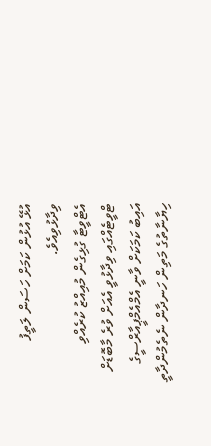އުޅޭ އުޅުން ކަމަށް ހަސަން ލަތީފު ވިދާޅުވިއެވެ.
އެޓްވީޓާ ގުޅިގެން މުއިއްޒު ކުރެއްވި ޓްވީޓެއްގައި ވިދާޅުވީ އެއަށް ވުރެ މާބޮޑަށް އައިބު ކަމަކަށް ވާނީ އެމްއެމްޕީއާރްސީގެ ހިޔާނާތުގެ މަތިން ހަނދާން ނެތެމުންދާތީ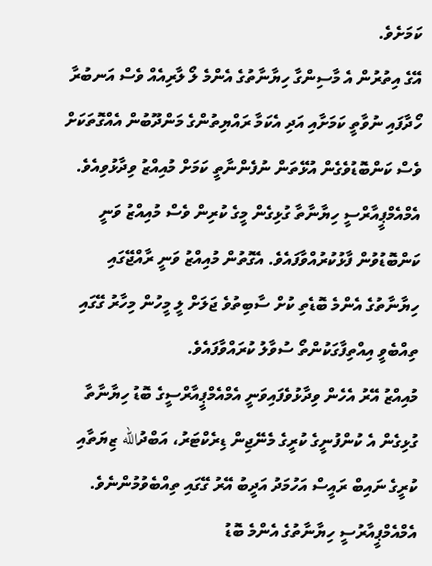ކަމަށެވެ.
އޭގެ އިތުރުން އެ މާސިންގާ ހިޔާނާތުގެ އެންމެ ލޯ ލާރިއެއް ވެސް އަނބުރާ ހޯދާފައި ނުވާތީ ކަމަށާއި އަދި އެކަމާ ރައްޔިތުންގެ މަންދޫބުން އެއްގޮތަކަށް ވެސް ކަންބޮޑުވެގެން އުޅޭތަން ނުފެންނާތީ ކަމަށް މުއިއްޒު ވިދާޅުވިއެވެ.
އެމްއެމްޕީއާރްސީ ހިޔާނާތާ ގުޅިގެން މީގެ ކުރިން ވެސް މުއިއްޒު ވަނީ ކަންބޮޑުވުން ފާޅުކުރުއްވާފައެވެ. އެގޮތުން މުއިއްޒު ވަނީ ރާއްޖޭގައި ހިޔާނާތުގެ އެންމެ ބޮޑެތި ކުށް ސާބިތުވެ ޖަލަށް ލީ މީހުން މިހާރު ގޭގައި ތިއްބެވީ އިއްތިފާގަކުންތޯ ސުވާލު ކުރައްވާފައެވެ.
މުއިއްޒު އޭރު އެހެން ވިދާޅުވެފައިވަނީ އެމްއެމްޕީއާރްސީގެ ބޮޑު ހިޔާނާތާ ގުޅިގެން އެ ކުންފުނީގެ ކުރީގެ މެނޭޖިން ޑިރެކްޓަރު، އަބްދުالله ޒިޔަތާއި ކުރީގެ ނައިބް ރައީސް އަހުމަދު އަދީބު އޭރު ގޭގައި ތިއްބެވުމުންނެވެ.
އެމްއެމްޕީއާރުސީ ހިޔާނާތުގެ އެންމެ ބޮޑު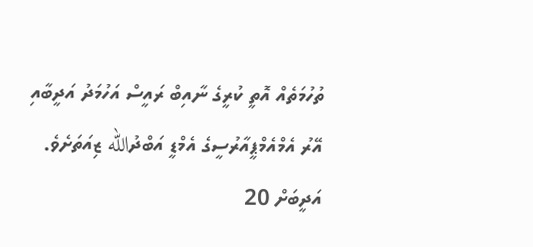ތުހުމަތެއް އޮތީ ކުރީގެ ނާއިބް ރައީސް އަހުމަދު އަދީބާއި އޭރު އެމްއެމްޕީއާރުސީގެ އެމްޑީ އަބްދުالله ޒިއަތަށެވެ. އަދީބަށް 20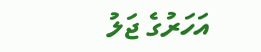އަހަރުގެ ޖަލު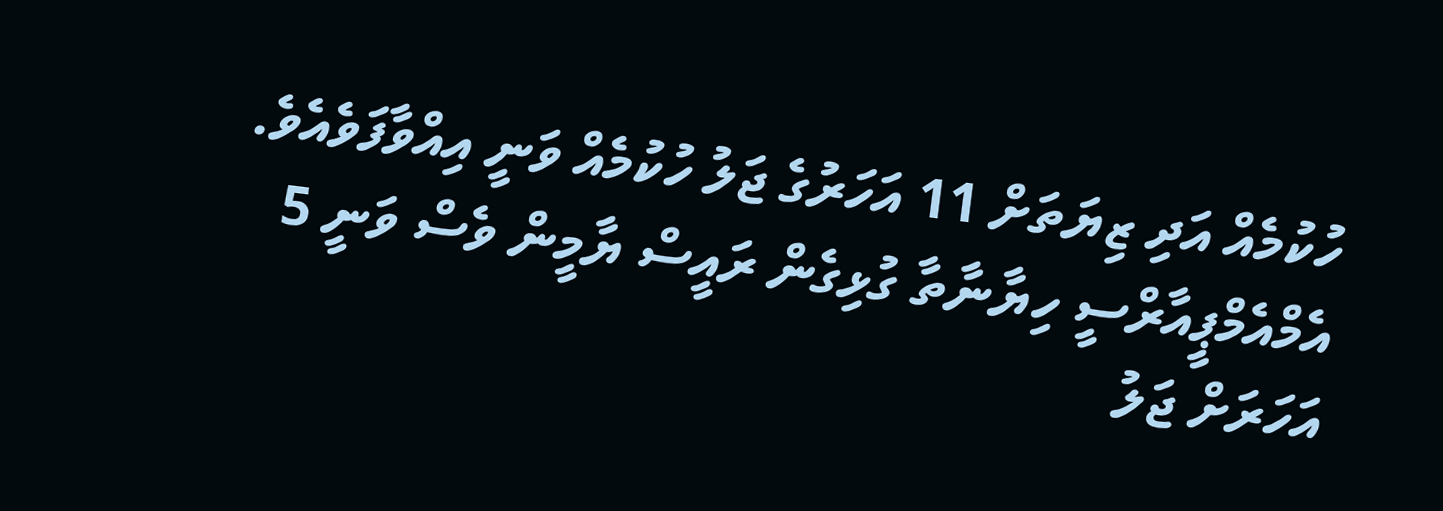ހުކުމެއް އަދި ޒިޔަތަށް 11 އަހަރުގެ ޖަލު ހުކުމެއް ވަނީ އިއްވާފަވެއެވެ.
އެމްއެމްޕީއާރްސީ ހިޔާނާތާ ގުޅިގެން ރައީސް ޔާމީން ވެސް ވަނީ 5 އަހަރަށް ޖަލު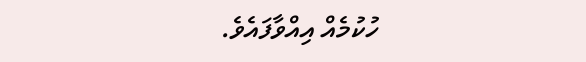ހުކުމެއް އިއްވާފައެވެ.